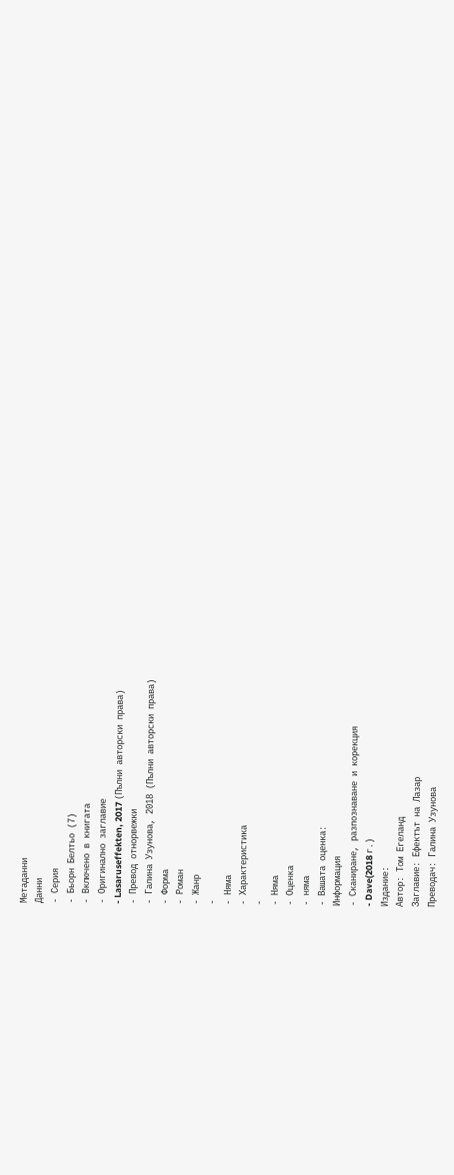Метаданни
Данни
- Серия
- Бьорн Белтьо (7)
- Включено в книгата
- Оригинално заглавие
- Lasaruseffekten, 2017 (Пълни авторски права)
- Превод отнорвежки
- Галина Узунова, 2018 (Пълни авторски права)
- Форма
- Роман
- Жанр
-
- Няма
- Характеристика
-
- Няма
- Оценка
- няма
- Вашата оценка:
Информация
- Сканиране, разпознаване и корекция
- Dave(2018 г.)
Издание:
Автор: Том Егеланд
Заглавие: Ефектът на Лазар
Преводач: Галина Узунова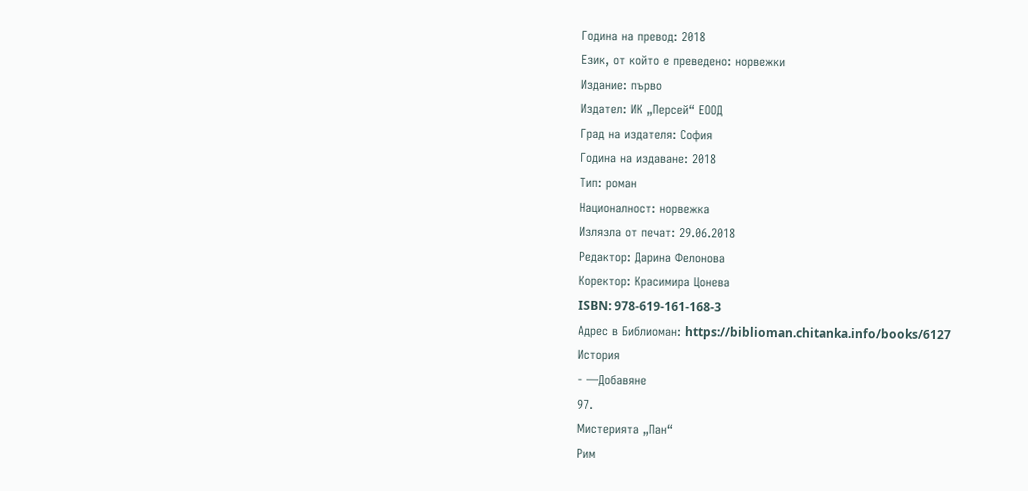Година на превод: 2018
Език, от който е преведено: норвежки
Издание: първо
Издател: ИК „Персей“ ЕООД
Град на издателя: София
Година на издаване: 2018
Тип: роман
Националност: норвежка
Излязла от печат: 29.06.2018
Редактор: Дарина Фелонова
Коректор: Красимира Цонева
ISBN: 978-619-161-168-3
Адрес в Библиоман: https://biblioman.chitanka.info/books/6127
История
- —Добавяне
97.
Мистерията „Пан“
Рим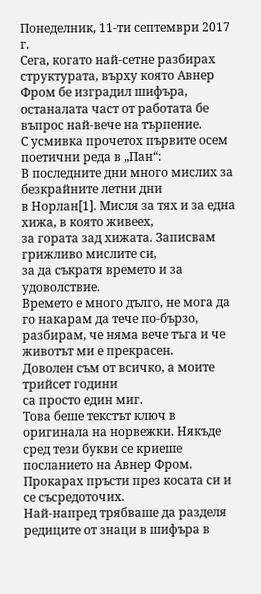Понеделник, 11-ти септември 2017 г.
Сега, когато най-сетне разбирах структурата, върху която Авнер Фром бе изградил шифъра, останалата част от работата бе въпрос най-вече на търпение.
С усмивка прочетох първите осем поетични реда в „Пан“:
В последните дни много мислих за безкрайните летни дни
в Норлан[1]. Мисля за тях и за една хижа, в която живеех,
за гората зад хижата. Записвам грижливо мислите си,
за да съкратя времето и за удоволствие.
Времето е много дълго, не мога да го накарам да тече по-бързо,
разбирам, че няма вече тъга и че животът ми е прекрасен.
Доволен съм от всичко, а моите трийсет години
са просто един миг.
Това беше текстът ключ в оригинала на норвежки. Някъде сред тези букви се криеше посланието на Авнер Фром. Прокарах пръсти през косата си и се съсредоточих.
Най-напред трябваше да разделя редиците от знаци в шифъра в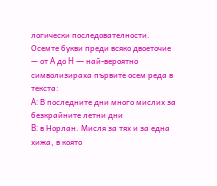логически последователности.
Осемте букви преди всяко двоеточие — от A до H — най-вероятно символизираха първите осем реда в текста:
A: В последните дни много мислих за безкрайните летни дни
B: в Норлан. Мисля за тях и за една хижа, в която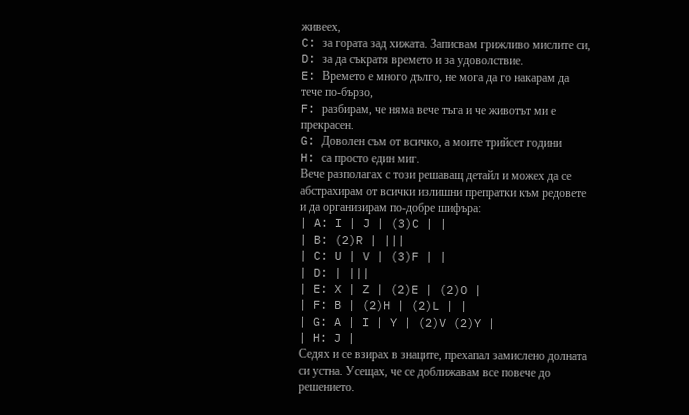живеех,
C: за гората зад хижата. Записвам грижливо мислите си,
D: за да съкратя времето и за удоволствие.
E: Времето е много дълго, не мога да го накарам да тече по-бързо,
F: разбирам, че няма вече тъга и че животът ми е прекрасен.
G: Доволен съм от всичко, а моите трийсет години
H: са просто един миг.
Вече разполагах с този решаващ детайл и можех да се абстрахирам от всички излишни препратки към редовете и да организирам по-добре шифъра:
| A: I | J | (3)C | |
| B: (2)R | |||
| C: U | V | (3)F | |
| D: | |||
| E: X | Z | (2)E | (2)O |
| F: B | (2)H | (2)L | |
| G: A | I | Y | (2)V (2)Y |
| H: J |
Седях и се взирах в знаците, прехапал замислено долната си устна. Усещах, че се доближавам все повече до решението.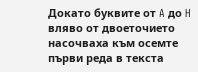Докато буквите от A до H вляво от двоеточието насочваха към осемте първи реда в текста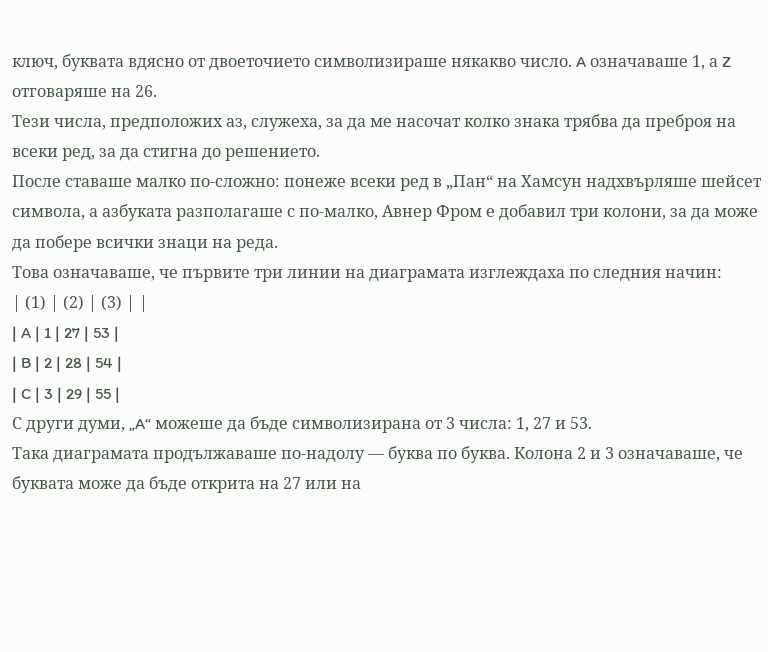ключ, буквата вдясно от двоеточието символизираше някакво число. A означаваше 1, а Z отговаряше на 26.
Тези числа, предположих аз, служеха, за да ме насочат колко знака трябва да преброя на всеки ред, за да стигна до решението.
После ставаше малко по-сложно: понеже всеки ред в „Пан“ на Хамсун надхвърляше шейсет символа, а азбуката разполагаше с по-малко, Авнер Фром е добавил три колони, за да може да побере всички знаци на реда.
Това означаваше, че първите три линии на диаграмата изглеждаха по следния начин:
| (1) | (2) | (3) | |
| A | 1 | 27 | 53 |
| B | 2 | 28 | 54 |
| C | 3 | 29 | 55 |
С други думи, „A“ можеше да бъде символизирана от 3 числа: 1, 27 и 53.
Така диаграмата продължаваше по-надолу — буква по буква. Колона 2 и 3 означаваше, че буквата може да бъде открита на 27 или на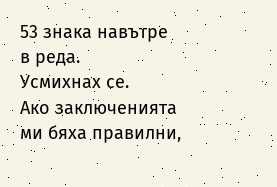53 знака навътре в реда.
Усмихнах се.
Ако заключенията ми бяха правилни,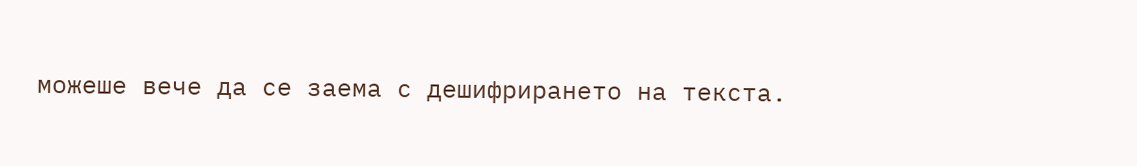можеше вече да се заема с дешифрирането на текста.